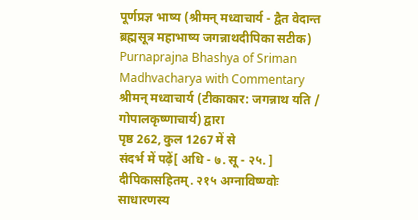पूर्णप्रज्ञ भाष्य (श्रीमन् मध्वाचार्य - द्वैत वेदान्त ब्रह्मसूत्र महाभाष्य जगन्नाथदीपिका सटीक)
Purnaprajna Bhashya of Sriman Madhvacharya with Commentary
श्रीमन् मध्वाचार्य (टीकाकार: जगन्नाथ यति / गोपालकृष्णाचार्य) द्वारा
पृष्ठ 262, कुल 1267 में से
संदर्भ में पढ़ें[ अधि - ७. सू - २५. ] दीपिकासहितम्. २१५ अग्नाविष्ण्वोः साधारणस्य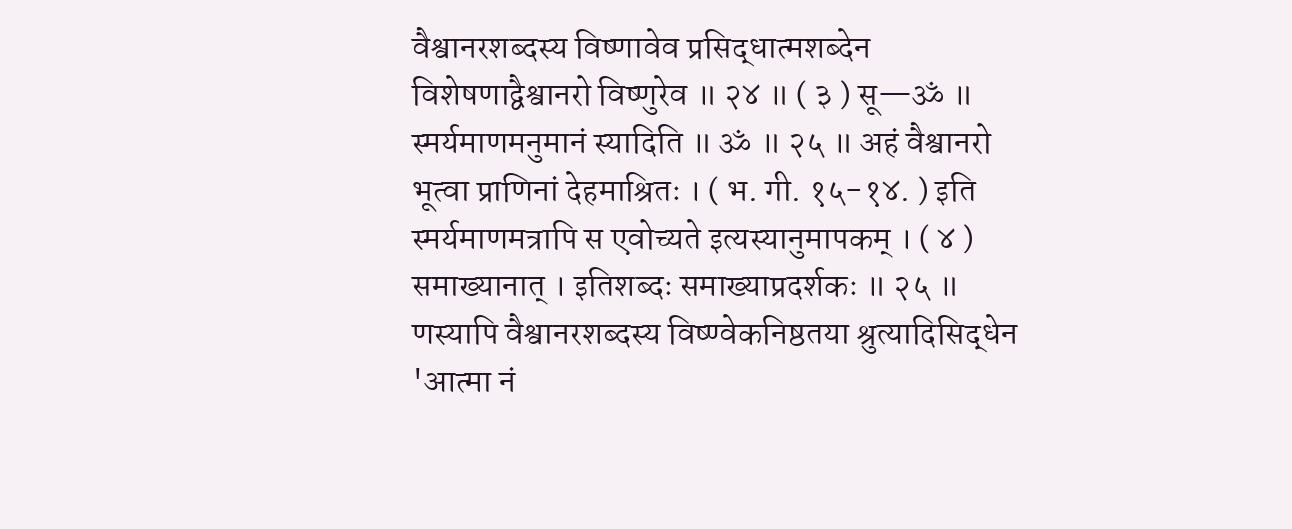वैश्वानरशब्दस्य विष्णावेव प्रसिद्धात्मशब्देन विशेषणाद्वैश्वानरो विष्णुरेव ॥ २४ ॥ ( ३ ) सू—ॐ ॥ स्मर्यमाणमनुमानं स्यादिति ॥ ॐ ॥ २५ ॥ अहं वैश्वानरो भूत्वा प्राणिनां देहमाश्रितः । ( भ. गी. १५-१४. ) इति स्मर्यमाणमत्रापि स एवोच्यते इत्यस्यानुमापकम् । ( ४ ) समाख्यानात् । इतिशब्दः समाख्याप्रदर्शकः ॥ २५ ॥ णस्यापि वैश्वानरशब्दस्य विष्ण्वेकनिष्ठतया श्रुत्यादिसिद्धेन 'आत्मा नं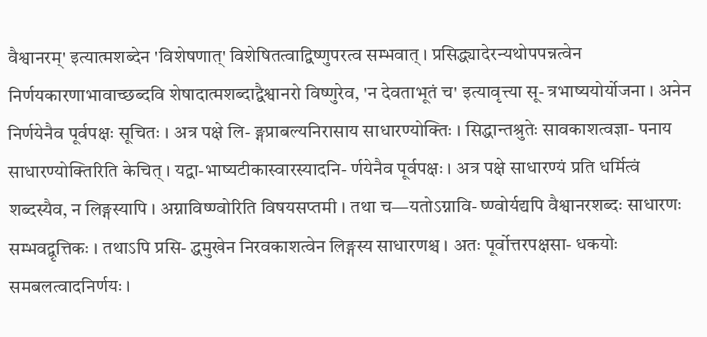वैश्वानरम्' इत्यात्मशब्देन 'विशेषणात्' विशेषितत्वाद्विष्णुपरत्व सम्भवात् । प्रसिद्ध्यादेरन्यथोपपन्नत्वेन निर्णयकारणाभावाच्छब्दवि शेषादात्मशब्दाद्वैश्वानरो विष्णुरेव, 'न देवताभूतं च' इत्यावृत्त्या सू- त्रभाष्ययोर्योजना । अनेन निर्णयेनैव पूर्वपक्षः सूचितः । अत्र पक्षे लि- ङ्गप्राबल्यनिरासाय साधारण्योक्तिः । सिद्धान्तश्रुतेः सावकाशत्वज्ञा- पनाय साधारण्योक्तिरिति केचित् । यद्वा-भाष्यटीकास्वारस्यादनि- र्णयेनैव पूर्वपक्षः । अत्र पक्षे साधारण्यं प्रति धर्मित्वं शब्दस्यैव, न लिङ्गस्यापि । अग्नाविष्ण्वोरिति विषयसप्तमी । तथा च—यतोऽग्नावि- ष्ण्वोर्यद्यपि वैश्वानरशब्दः साधारणः सम्भवद्वृत्तिकः । तथाऽपि प्रसि- द्धमुखेन निरवकाशत्वेन लिङ्गस्य साधारणश्च । अतः पूर्वोत्तरपक्षसा- धकयोः समबलत्वादनिर्णयः ।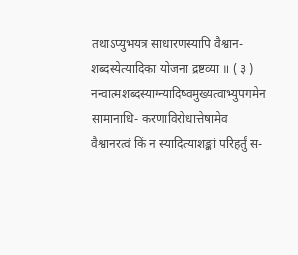तथाऽप्युभयत्र साधारणस्यापि वैश्वान- शब्दस्येत्यादिका योजना द्रष्टव्या ॥ ( ३ ) नन्वात्मशब्दस्याग्न्यादिष्वमुख्यत्वाभ्युपगमेन सामानाधि- करणाविरोधात्तेषामेव वैश्वानरत्वं किं न स्यादित्याशङ्कां परिहर्तुं स-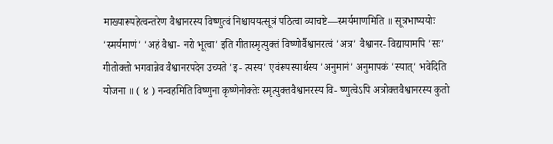माख्यारूपहेत्वन्तरेण वैश्वानरस्य विष्णुत्वं निश्चाययत्सूत्रं पठित्वा व्याचष्टे—स्मर्यमाणमिति ॥ सूत्रभाष्ययोः 'स्मर्यमाणं' 'अहं वैश्वा- नरो भूत्वा' इति गीतास्मृत्युक्तं विष्णोर्वैश्वानरत्वं 'अत्र' वैश्वानर- विद्यायामपि 'सः' गीतोक्तो भगवान्नेव वैश्वानरपदेन उच्यते 'इ- त्यस्य' एवंरूपस्यार्थस्य 'अनुमानं' अनुमापकं 'स्यात्' भवेदिति योजना ॥ ( ४ ) नन्वहमिति विष्णुना कृष्णेनोक्तेः स्मृत्युक्तवैश्वानरस्य वि- ष्णुत्वेऽपि अत्रोक्तवैश्वानरस्य कुतो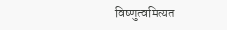विष्णुत्वमित्यत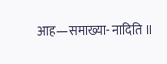आह—समाख्या- नादिति ॥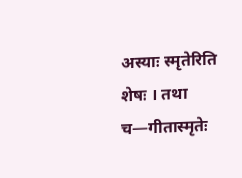अस्याः स्मृतेरिति शेषः । तथा च—गीतास्मृतेः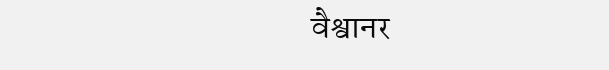वैश्वानर